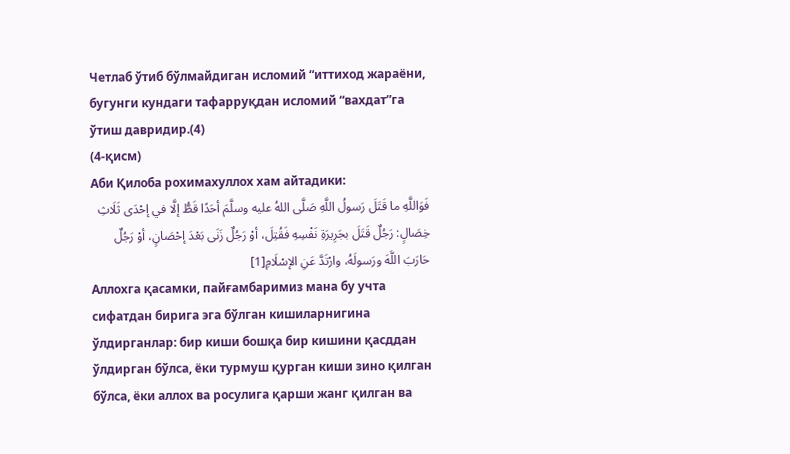Четлаб ўтиб бўлмайдиган исломий “иттиход жараёни, бугунги кундаги тафарруқдан исломий “вахдат”га ўтиш давридир.(4)
(4-қисм)
Аби Қилоба рохимахуллох хам айтадики:
فَوَاللَّهِ ما قَتَلَ رَسولُ اللَّهِ صَلَّى اللهُ عليه وسلَّمَ أحَدًا قَطُّ إلَّا في إحْدَى ثَلَاثِ خِصَالٍ: رَجُلٌ قَتَلَ بجَرِيرَةِ نَفْسِهِ فَقُتِلَ، أوْ رَجُلٌ زَنَى بَعْدَ إحْصَانٍ، أوْ رَجُلٌ حَارَبَ اللَّهَ ورَسولَهُ، وارْتَدَّ عَنِ الإسْلَامِ[1]
Аллохга қасамки, пайғамбаримиз мана бу учта сифатдан бирига эга бўлган кишиларнигина ўлдирганлар: бир киши бошқа бир кишини қасддан ўлдирган бўлса, ёки турмуш қурган киши зино қилган бўлса, ёки аллох ва росулига қарши жанг қилган ва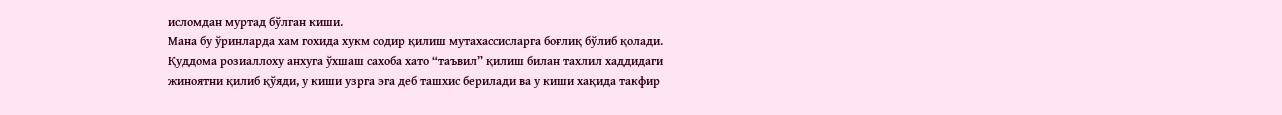исломдан муртад бўлган киши.
Мана бу ўринларда хам гохида хукм содир қилиш мутахассисларга боғлиқ бўлиб қолади. Қуддома розиаллоху анхуга ўхшаш сахоба хато “таъвил” қилиш билан тахлил хаддидаги жиноятни қилиб қўяди, у киши узрга эга деб ташхис берилади ва у киши хақида такфир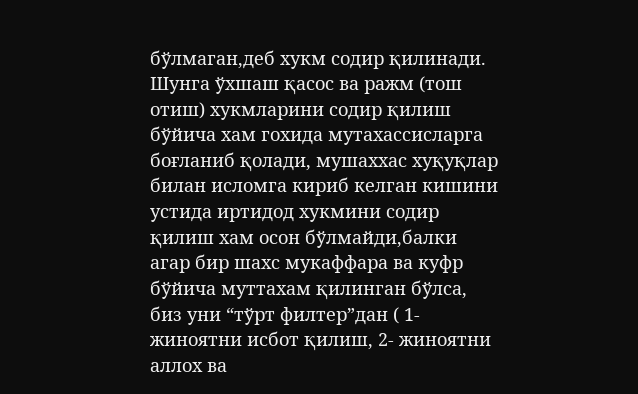бўлмаган,деб хукм содир қилинади.
Шунга ўхшаш қасос ва ражм (тош отиш) хукмларини содир қилиш бўйича хам гохида мутахассисларга боғланиб қолади, мушаххас хуқуқлар билан исломга кириб келган кишини устида иртидод хукмини содир қилиш хам осон бўлмайди,балки агар бир шахс мукаффара ва куфр бўйича муттахам қилинган бўлса, биз уни “тўрт филтер”дан ( 1- жиноятни исбот қилиш, 2- жиноятни аллох ва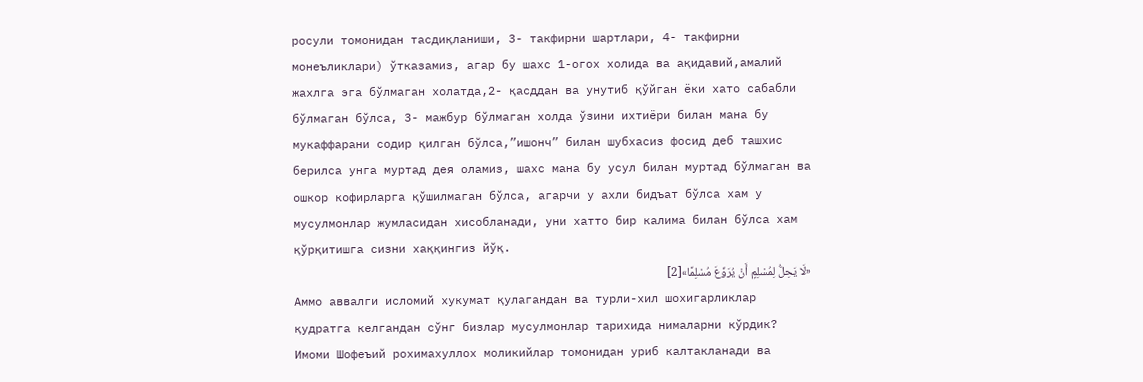росули томонидан тасдиқланиши, 3- такфирни шартлари, 4- такфирни монеъликлари) ўтказамиз, агар бу шахс 1-огох холида ва ақидавий,амалий жахлга эга бўлмаган холатда,2- қасддан ва унутиб қўйган ёки хато сабабли бўлмаган бўлса, 3- мажбур бўлмаган холда ўзини ихтиёри билан мана бу мукаффарани содир қилган бўлса,”ишонч” билан шубхасиз фосид деб ташхис берилса унга муртад дея оламиз, шахс мана бу усул билан муртад бўлмаган ва ошкор кофирларга қўшилмаган бўлса, агарчи у ахли бидъат бўлса хам у мусулмонлар жумласидан хисобланади, уни хатто бир калима билан бўлса хам қўрқитишга сизни хаққингиз йўқ.
«لَا يَحِلُّ لِمُسْلِمٍ أَنْ يُرَوِّعَ مُسْلِمًا»[2]
Аммо аввалги исломий хукумат қулагандан ва турли-хил шохигарликлар қудратга келгандан сўнг бизлар мусулмонлар тарихида нималарни кўрдик?
Имоми Шофеъий рохимахуллох моликийлар томонидан уриб калтакланади ва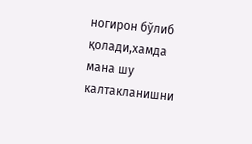ногирон бўлиб қолади,хамда мана шу калтакланишни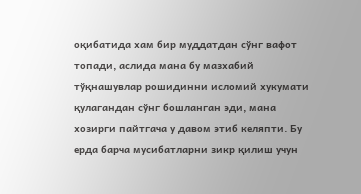оқибатида хам бир муддатдан сўнг вафот топади, аслида мана бу мазхабий тўқнашувлар рошидинни исломий хукумати қулагандан сўнг бошланган эди, мана хозирги пайтгача у давом этиб келяпти. Бу ерда барча мусибатларни зикр қилиш учун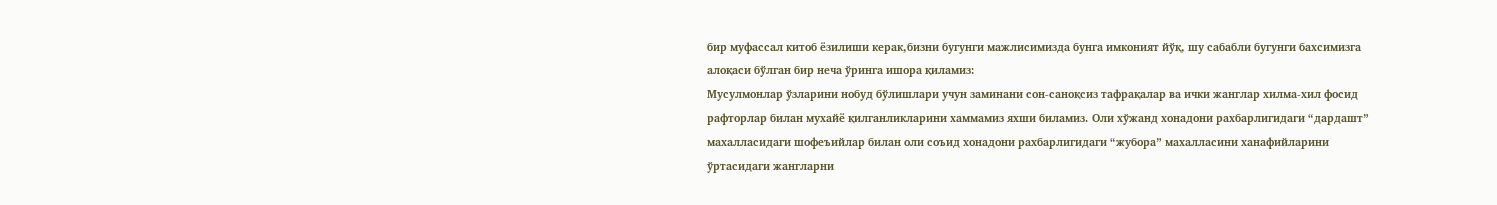бир муфассал китоб ёзилиши керак,бизни бугунги мажлисимизда бунга имконият йўқ, шу сабабли бугунги бахсимизга алоқаси бўлган бир неча ўринга ишора қиламиз:
Мусулмонлар ўзларини нобуд бўлишлари учун заминани сон-саноқсиз тафрақалар ва ички жанглар хилма-хил фосид рафторлар билан мухайё қилганликларини хаммамиз яхши биламиз. Оли хўжанд хонадони рахбарлигидаги “дардашт” махалласидаги шофеъийлар билан оли соъид хонадони рахбарлигидаги “жубора” махалласини ханафийларини ўртасидаги жангларни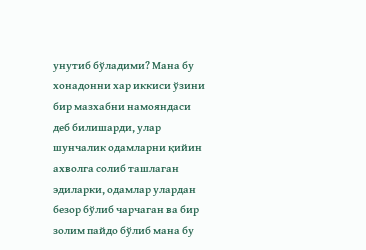унутиб бўладими? Мана бу хонадонни хар иккиси ўзини бир мазхабни намояндаси деб билишарди, улар шунчалик одамларни қийин ахволга солиб ташлаган эдиларки, одамлар улардан безор бўлиб чарчаган ва бир золим пайдо бўлиб мана бу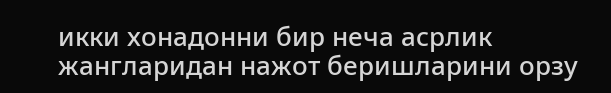икки хонадонни бир неча асрлик жангларидан нажот беришларини орзу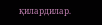қилардилар.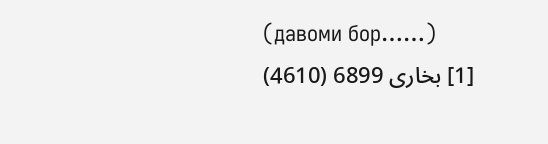(давоми бор……)
[1] بخاری 6899 (4610)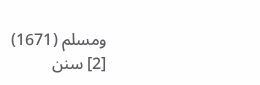ومسلم (1671)
[2] سنن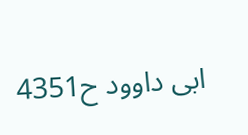ابی داوود ح4351